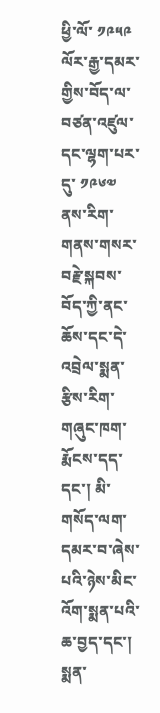ཕྱི་ལོ་ ༡༩༥༩ ལོར་རྒྱ་དམར་གྱིས་བོད་ལ་བཙན་འཛུལ་དང་ལྷག་པར་དུ་ ༡༩༦༧ ནས་རིག་གནས་གསར་བརྗེ་སྐབས་བོད་ཀྱི་ནང་ཆོས་དང་དེ་འབྲེལ་སྨན་རྩིས་རིག་གཞུང་ཁག་རྨོངས་དད་དང་། མི་གསོད་ལག་དམར་བ་ཞེས་པའི་ཉེས་མིང་འོག་སྨན་པའི་ཆ་བྱད་དང་། སྨན་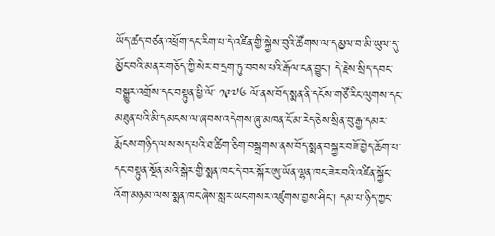ཡོད་ཚད་བཙན་འཕྲོག་དང་རིག་པ་དེ་འཛིན་གྱི་སྐྱེས་བུའི་ཚོགས་ལ་དམྱལ་བ་མི་ཡུལ་དུ་མྱོང་བའི་མནར་གཅོད་ཀྱི་སེར་བ་དྲག་ཏུ་བབས་པའི་རྒོལ་ངན་བྱུང་། དེ་རྗེས་སྲིད་དབང་བསྒྱུར་འགྲོས་དང་བསྟུན་ཕྱི་ལོ་ ༡༩༧༦ ལོ་ནས་བོད་སྨན་ནི་དངོས་གཙོ་རིང་ལུགས་དང་མཐུན་པའི་མི་དམངས་ལ་ཞབས་འདེགས་ཞུ་མཁན་ངོ་མ་རེད་ཅེས་སྲིན་བུ་རྒྱ་དམར་རྨོངས་གཉིད་ལས་སད་པའི་ཐ་ཚིག་ཅིག་བསྒྲགས་ནས་བོད་སྨན་བསྐྱར་བཟོ་བྱེད་ཆོག་པ་དང་བསྟུན་སྔོན་མའི་སྒེར་གྱི་སྨན་ཁང་དེ་བར་སྐོར་ཨུ་ཡོན་ལྷན་ཁང་ཟེར་བའི་འཛིན་སྐྱོང་འོག་མཉམ་ལས་སྨན་ཁང་ཞེས་སླར་ཡང་གསར་འཛུགས་བྱས་ཤིང་། དམ་པ་ཉིད་ཀྱང་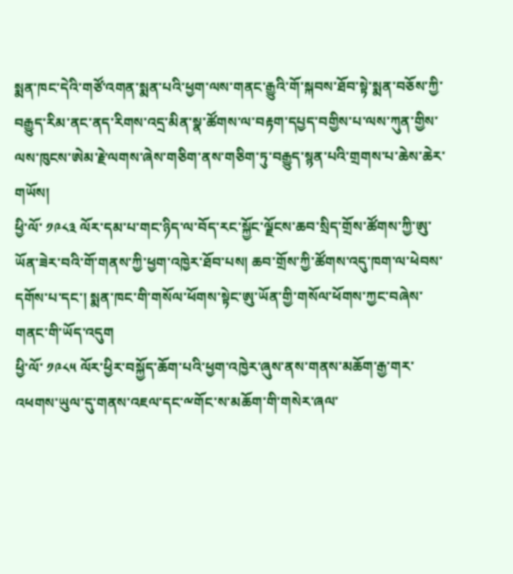སྨན་ཁང་དེའི་གཙོ་འགན་སྨན་པའི་ཕྱག་ལས་གནང་རྒྱུའི་གོ་སྐབས་ཐོབ་སྟེ་སྨན་བཅོས་ཀྱི་བརྒྱུད་རིམ་ནང་ནད་རིགས་འདྲ་མིན་སྣ་ཚོགས་ལ་བརྟག་དཔྱད་བགྱིས་པ་ལས་ཀུན་གྱིས་ལས་ཁུངས་ཨེམ་རྗེ་ལགས་ཞེས་གཅིག་ནས་གཅིག་ཏུ་བརྒྱུད་སྙན་པའི་གྲགས་པ་ཆེས་ཆེར་གཡོས།
ཕྱི་ལོ་ ༡༩༨༣ ལོར་དམ་པ་གང་ཉིད་ལ་བོད་རང་སྐྱོང་ལྗོངས་ཆབ་སྲིད་གྲོས་ཚོགས་ཀྱི་ཨུ་ཡོན་ཟེར་བའི་གོ་གནས་ཀྱི་ཕྱག་འཁྱེར་ཐོབ་པས། ཆབ་གྲོས་ཀྱི་ཚོགས་འདུ་ཁག་ལ་ཕེབས་དགོས་པ་དང་། སྨན་ཁང་གི་གསོལ་ཕོགས་སྟེང་ཨུ་ཡོན་གྱི་གསོལ་ཕོགས་ཀྱང་བཞེས་གནང་གི་ཡོད་འདུག
ཕྱི་ལོ་ ༡༩༨༥ ལོར་ཕྱིར་བསྐྱོད་ཆོག་པའི་ཕྱག་འཁྱེར་ཞུས་ནས་གནས་མཆོག་རྒྱ་གར་འཕགས་ཡུལ་དུ་གནས་འཇལ་དང་ྋགོང་ས་མཆོག་གི་གསེར་ཞལ་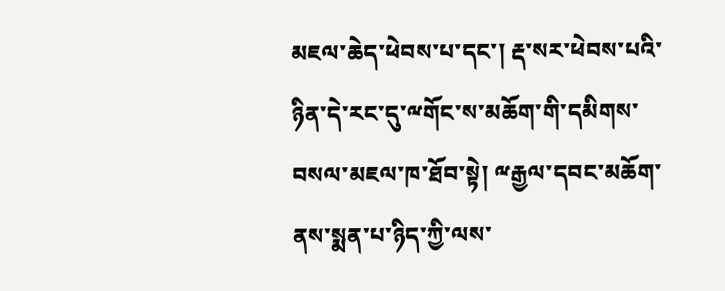མཇལ་ཆེད་ཕེབས་པ་དང་། རྡ་སར་ཕེབས་པའི་ཉིན་དེ་རང་དུ་ྋགོང་ས་མཆོག་གི་དམིགས་བསལ་མཇལ་ཁ་ཐོབ་སྟེ། ྋརྒྱལ་དབང་མཆོག་ནས་སྨན་པ་ཉིད་ཀྱི་ལས་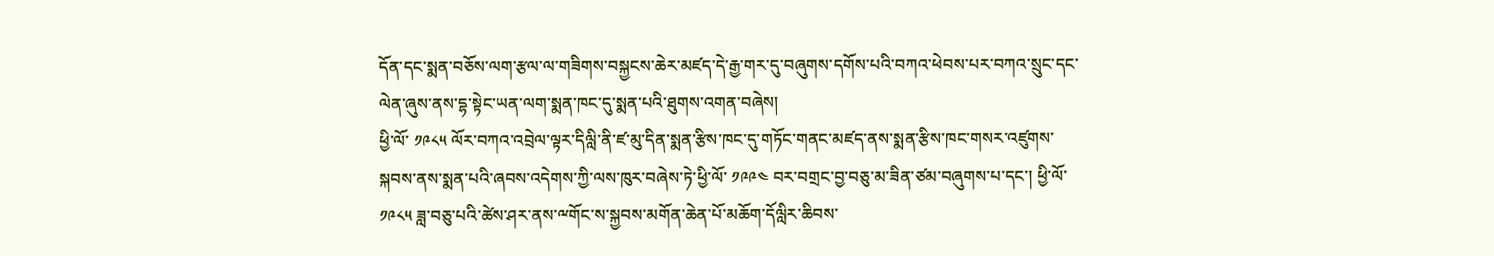དོན་དང་སྨན་བཅོས་ལག་རྩལ་ལ་གཟིགས་བསྐྱངས་ཆེར་མཛད་དེ་རྒྱ་གར་དུ་བཞུགས་དགོས་པའི་བཀའ་ཕེབས་པར་བཀའ་སྲུང་དང་ལེན་ཞུས་ནས་དྷ་སྟེང་ཡན་ལག་སྨན་ཁང་དུ་སྨན་པའི་ཐུགས་འགན་བཞེས།
ཕྱི་ལོ་ ༡༩༨༥ ལོར་བཀའ་འབྲེལ་ལྟར་དིལླི་ནི་ཛ་མུ་དིན་སྨན་རྩིས་ཁང་དུ་གཏོང་གནང་མཛད་ནས་སྨན་རྩིས་ཁང་གསར་འཛུགས་སྐབས་ནས་སྨན་པའི་ཞབས་འདེགས་ཀྱི་ལས་ཁུར་བཞེས་ཏེ་ཕྱི་ལོ་ ༡༩༩༤ བར་བགྲང་བྱ་བཅུ་མ་ཟིན་ཙམ་བཞུགས་པ་དང་། ཕྱི་ལོ་ ༡༩༨༥ ཟླ་བཅུ་པའི་ཚེས་ཤར་ནས་ྋགོང་ས་སྐྱབས་མགོན་ཆེན་པོ་མཆོག་དོལླིར་ཆིབས་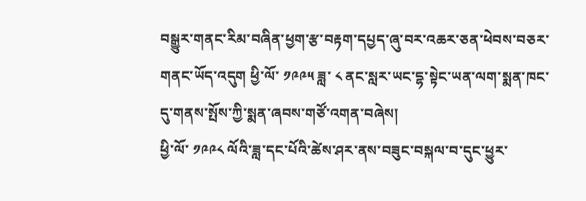བསྒྱུར་གནང་རིམ་བཞིན་ཕྱག་རྩ་བརྟག་དཔྱད་ཞུ་བར་འཆར་ཅན་ཕེབས་བཅར་གནང་ཡོད་འདུག ཕྱི་ལོ་ ༡༩༩༥ ཟླ་ ༨ ནང་སླར་ཡང་དྷ་སྟེང་ཡན་ལག་སྨན་ཁང་དུ་གནས་སྤོས་ཀྱི་སྨན་ཞབས་གཙོ་འགན་བཞེས།
ཕྱི་ལོ་ ༡༩༩༨ ལོའི་ཟླ་དང་པོའི་ཚེས་ཤར་ནས་བཟུང་བསྐལ་བ་དུང་ཕྱུར་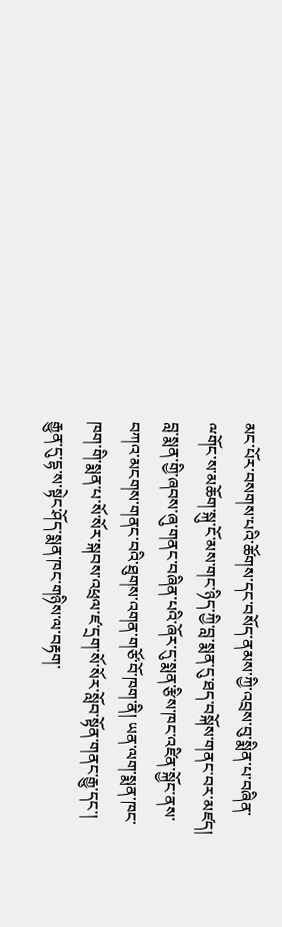མང་པོར་བསགས་པའི་ཚོགས་དང་བསོད་ནམས་ཀྱི་འབྲས་བུ་སྨིན་པ་བཞིན་ྋགོང་ས་མཆོག་སྐུ་ངོ་མས་གང་ཉིད་ཀྱི་བླ་སྨན་དུ་ཐད་བསྐོས་གནང་བར་མཛད། བླ་སྨན་གྱི་ཞབས་ཞུ་གནང་བཞིན་པའི་ཞོར་དུ་སྨན་རྩིས་ཁང་འཛིན་སྐྱོང་ནས་བཀའ་མངགས་གནང་བའི་ཐུགས་འགན་གཙོ་བོ་ཁག་ནི། ཡན་ལག་སྨན་ཁང་ཁག་གི་སྨན་པ་སོ་སོར་སྐབས་འཕྲལ་ཛ་དྲག་སོ་སོར་སློབ་སྟོན་གནང་རྒྱུ་དང་།  རྒྱུན་དུ་དྷ་ས་སྟེང་ཤོད་སྨན་ཁང་གཉིས་ལ་བརྟག་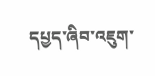དཔྱད་ཞིབ་འཇུག་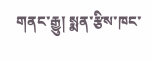གནང་རྒྱུ། སྨན་རྩིས་ཁང་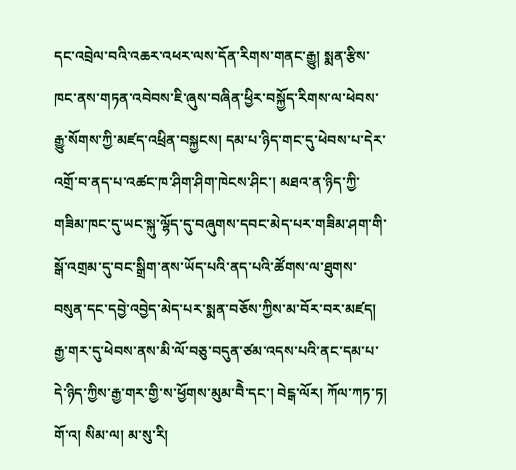དང་འབྲེལ་བའི་འཆར་འཕར་ལས་དོན་རིགས་གནང་རྒྱུ། སྨན་རྩིས་ཁང་ནས་གཏན་འབེབས་ཇི་ཞུས་བཞིན་ཕྱིར་བསྐྱོད་རིགས་ལ་ཕེབས་རྒྱུ་སོགས་ཀྱི་མཛད་འཕྲིན་བསྐྱངས། དམ་པ་ཉིད་གང་དུ་ཕེབས་པ་དེར་འགྲོ་བ་ནད་པ་འཚང་ཁ་ཤིག་ཤིག་ཁེངས་ཤིང་། མཐའ་ན་ཉིད་ཀྱི་གཟིམ་ཁང་དུ་ཡང་སྐུ་ལྷོད་དུ་བཞུགས་དབང་མེད་པར་གཟིམ་ཤག་གི་སྒོ་འགྲམ་དུ་བང་སྒྲིག་ནས་ཡོད་པའི་ནད་པའི་ཚོགས་ལ་ཐུགས་བསུན་དང་དབྱེ་འབྱེད་མེད་པར་སྨན་བཅོས་ཀྱིས་མ་བོར་བར་མཛད།
རྒྱ་གར་དུ་ཕེབས་ནས་མི་ལོ་བཅུ་བདུན་ཙམ་འདས་པའི་ནང་དམ་པ་དེ་ཉིད་ཀྱིས་རྒྱ་གར་གྱི་ས་ཕྱོགས་མུམ་བཻེ་དང་། བེངྒ་ལོར། ཀོལ་ཀཏ་ཏ། གོ་འ། སིམ་ལ། མ་སུ་རི།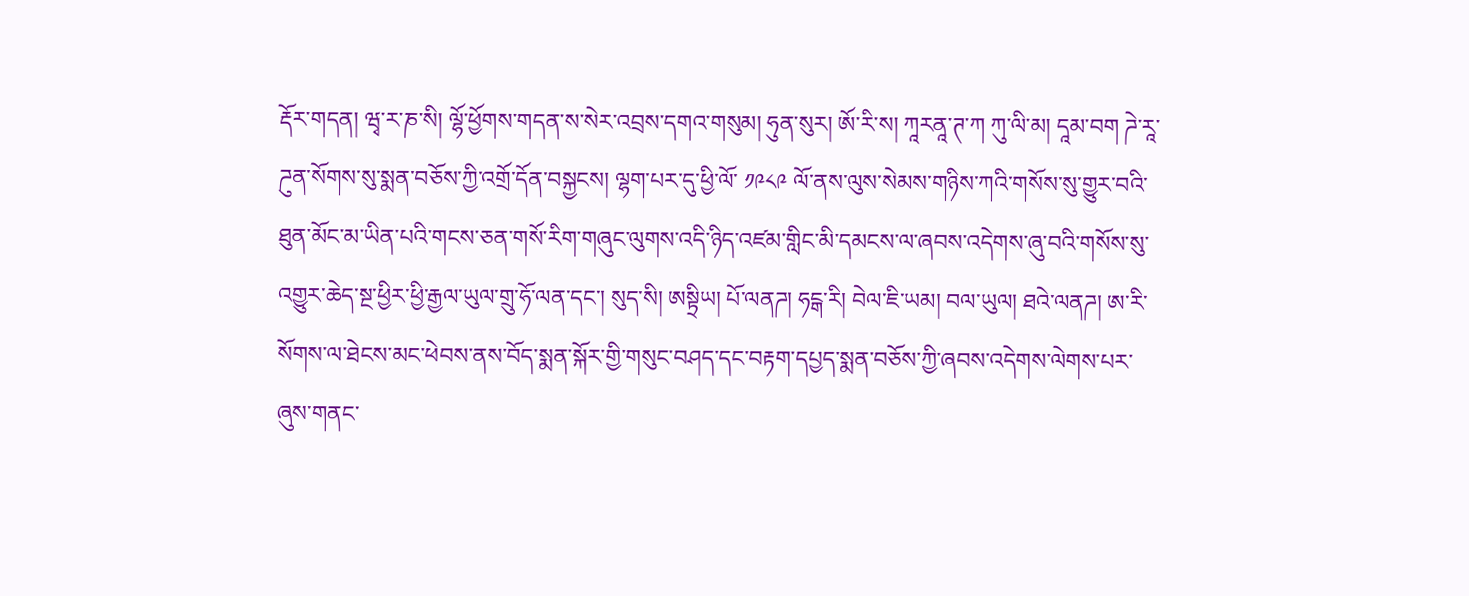རྡོར་གདན། ཝྭ་ར་ཎ་སི། ལྷོ་ཕྱོགས་གདན་ས་སེར་འབྲས་དགའ་གསུམ། ཧུན་སུར། ཨོ་རི་ས། ཀཱརནཱ་ཊ་ཀ ཀུ་ལི་མ། དཱམ་བག ཌེ་རཱ་ཌུན་སོགས་སུ་སྨན་བཅོས་ཀྱི་འགྲོ་དོན་བསྐྱངས། ལྷག་པར་དུ་ཕྱི་ལོ་ ༡༩༨༩ ལོ་ནས་ལུས་སེམས་གཉིས་ཀའི་གསོས་སུ་གྱུར་བའི་ཐུན་མོང་མ་ཡིན་པའི་གངས་ཅན་གསོ་རིག་གཞུང་ལུགས་འདི་ཉིད་འཛམ་གླིང་མི་དམངས་ལ་ཞབས་འདེགས་ཞུ་བའི་གསོས་སུ་འགྱུར་ཆེད་སྔ་ཕྱིར་ཕྱི་རྒྱལ་ཡུལ་གྲུ་ཧོ་ལན་དང་། སུད་སི། ཨསྟྲིཡ། པོ་ལནཌ། ཧངྒ་རི། བེལ་ཇི་ཡམ། བལ་ཡུལ། ཐའེ་ལནཌ། ཨ་རི་སོགས་ལ་ཐེངས་མང་ཕེབས་ནས་བོད་སྨན་སྐོར་གྱི་གསུང་བཤད་དང་བརྟག་དཔྱད་སྨན་བཅོས་ཀྱི་ཞབས་འདེགས་ལེགས་པར་ཞུས་གནང་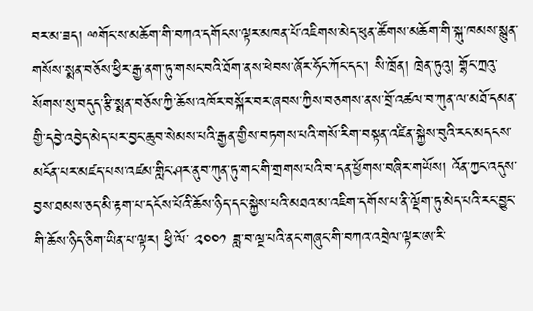བར་མ་ཟད། ྋགོང་ས་མཆོག་གི་བཀའ་དགོངས་ལྟར་མཁན་པོ་འཇིགས་མེད་ཕུན་ཚོགས་མཆོག་གི་སྐུ་ཁམས་སྙུན་གསོས་སྨན་བཅོས་ཕྱིར་རྒྱ་ནག་ཏུ་གསང་བའི་ཐོག་ནས་ཕེབས་ཞོར་ཧོང་ཀོང་དང་། སི་ཁྲོན། ཁྲེན་ཏུའུ། གྷོང་ཀྲའུ་སོགས་སུ་བདུད་རྩི་སྨན་བཅོས་ཀྱི་ཆོས་འཁོར་བསྐོར་བར་ཞབས་ཀྱིས་བཅགས་ནས་བྲོ་འཚལ་བ་ཀུན་ལ་མཐོ་དམན་གྱི་དབྱེ་འབྱེད་མེད་པར་བྱང་ཆུབ་སེམས་པའི་རྒྱན་གྱིས་བཏགས་པའི་གསོ་རིག་བསྟན་འཛིན་སྐྱེས་བུའི་རང་མདངས་མངོན་པར་མཛད་པས་འཛམ་གླིང་ཤར་ནུབ་ཀུན་ཏུ་གང་གི་གྲགས་པའི་བ་དན་ཕྱོགས་བཞིར་གཡོས། འོན་ཀྱང་འདུས་བྱས་ཐམས་ཅད་མི་རྟག་པ་དངོས་པོའི་ཆོས་ཉིད་དང་སྐྱེས་པའི་མཐའ་མ་འཇིག་དགོས་པ་ནི་ལྡོག་ཏུ་མེད་པའི་རང་བྱུང་གི་ཆོས་ཉིད་ཅིག་ཡིན་པ་ལྟར། ཕྱི་ལོ་ ༢༠༠༡ ཟླ་བ་ལྔ་པའི་ནང་གཞུང་གི་བཀའ་འབྲེལ་ལྟར་ཨ་རི་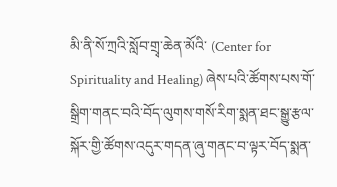མི་ནི་སོ་ཀྲའི་སློབ་གྲྭ་ཆེན་མོའི་ (Center for Spirituality and Healing) ཞེས་པའི་ཚོགས་པས་གོ་སྒྲིག་གནང་བའི་བོད་ལུགས་གསོ་རིག་སྨན་ཐང་སྒྱུ་རྩལ་སྐོར་གྱི་ཚོགས་འདུར་གདན་ཞུ་གནང་བ་ལྟར་བོད་སྨན་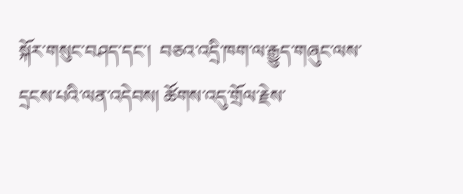སྐོར་གསུང་བཤད་དང་།  བཅའ་འདྲི་ཁག་ལ་རྒྱུད་གཞུང་ལས་དྲངས་པའི་ལན་འདེབས། ཚོགས་འདུ་གྲོལ་རྗེས་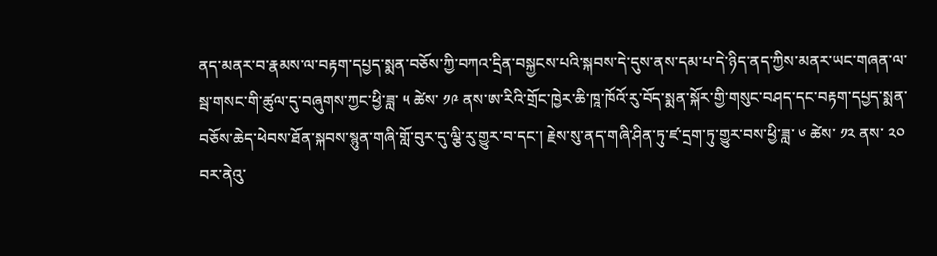ནད་མནར་བ་རྣམས་ལ་བརྟག་དཔྱད་སྨན་བཅོས་ཀྱི་བཀའ་དྲིན་བསྐྱངས་པའི་སྐབས་དེ་དུས་ནས་དམ་པ་དེ་ཉིད་ནད་ཀྱིས་མནར་ཡང་གཞན་ལ་སྦ་གསང་གི་ཚུལ་དུ་བཞུགས་ཀྱང་ཕྱི་ཟླ་ ༥ ཚེས་ ༡༩ ནས་ཨ་རིའི་གྲོང་ཁྱེར་ཆི་ཁཱ་ཁོའོ་རུ་བོད་སྨན་སྐོར་གྱི་གསུང་བཤད་དང་བརྟག་དཔྱད་སྨན་བཅོས་ཆེད་ཕེབས་ཐོན་སྐབས་སྙུན་གཞི་གློ་བུར་དུ་ལྕི་རུ་གྱུར་བ་དང་། རྗེས་སུ་ནད་གཞི་ཤིན་ཏུ་ཛ་དྲག་ཏུ་གྱུར་བས་ཕྱི་ཟླ་ ༦ ཚེས་ ༡༢ ནས་ ༢༠ བར་ནེའུ་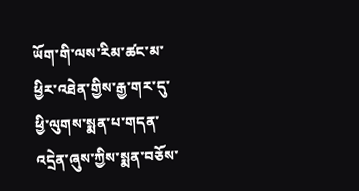ཡོག་གི་ལས་རིམ་ཚང་མ་ཕྱིར་འཐེན་གྱིས་རྒྱ་གར་དུ་ཕྱི་ལུགས་སྨན་པ་གདན་འདྲེན་ཞུས་ཀྱིས་སྨན་བཅོས་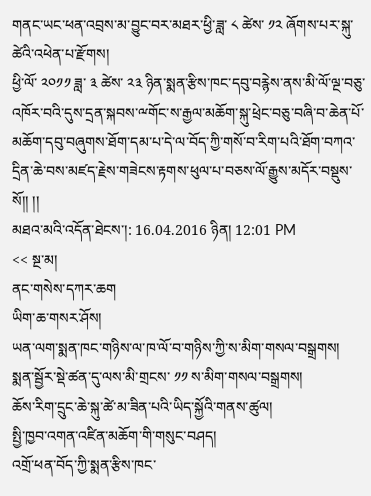གནང་ཡང་ཕན་འབྲས་མ་བྱུང་བར་མཐར་ཕྱི་ཟླ་ ༨ ཚེས་ ༡༢ ཞོགས་པར་སྐུ་ཚེའི་འཕེན་པ་རྫོགས།
ཕྱི་ལོ་ ༢༠༡༡ ཟླ་ ༣ ཚེས་ ༢༣ ཉིན་སྨན་རྩིས་ཁང་དབུ་བརྙེས་ནས་མི་ལོ་ལྔ་བཅུ་འཁོར་བའི་དུས་དྲན་སྐབས་ྋགོང་ས་རྒྱལ་མཆོག་སྐུ་ཕྲེང་བཅུ་བཞི་བ་ཆེན་པོ་མཆོག་དབུ་བཞུགས་ཐོག་དམ་པ་དེ་ལ་བོད་ཀྱི་གསོ་བ་རིག་པའི་ཐོག་བཀའ་དྲིན་ཆེ་བས་མཛད་རྗེས་གཟེངས་རྟགས་ཕུལ་པ་བཅས་ལོ་རྒྱུས་མདོར་བསྡུས་སོ།། །།
མཐའ་མའི་འདོན་ཐེངས་།: 16.04.2016 ཉིན། 12:01 PM
<< སྔ་མ།
ནང་གསེས་དཀར་ཆག
ཡིག་ཆ་གསར་ཤོས།
ཡན་ལག་སྨན་ཁང་གཉིས་ལ་ཁ་ལོ་བ་གཉིས་ཀྱི་ས་མིག་གསལ་བསྒྲགས།
སྨན་སྦྱོར་སྡེ་ཚན་དུ་ལས་མི་གྲངས་ ༡༡ ས་མིག་གསལ་བསྒྲགས།
ཆོས་རིག་དྲུང་ཆེ་སྐུ་ཚེ་མ་ཟིན་པའི་ཡིད་སྐྱོའི་གནས་ཚུལ།
སྤྱི་ཁྱབ་འགན་འཛིན་མཆོག་གི་གསུང་བཤད།
འགྲོ་ཕན་བོད་ཀྱི་སྨན་རྩིས་ཁང་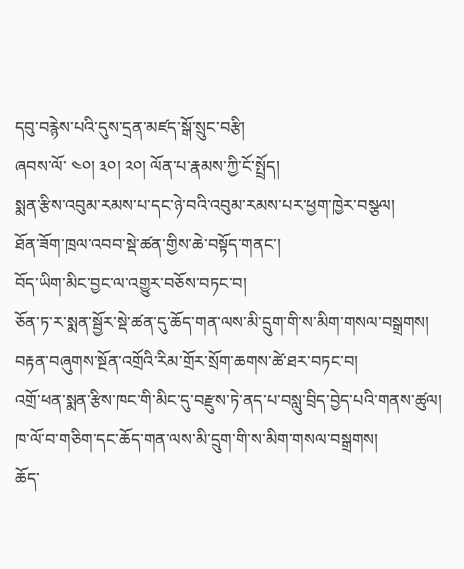དབུ་བརྙེས་པའི་དུས་དྲན་མཛད་སྒོ་སྲུང་བརྩི།
ཞབས་ལོ་ ༤༠། ༣༠། ༢༠། ལོན་པ་རྣམས་ཀྱི་ངོ་སྤྲོད།
སྨན་རྩིས་འབུམ་རམས་པ་དང་ཉེ་བའི་འབུམ་རམས་པར་ཕྱག་ཁྱེར་བསྩལ།
ཐོན་ཟོག་ཁྲལ་འབབ་སྡེ་ཚན་གྱིས་ཆེ་བསྟོད་གནང་།
བོད་ཡིག་མིང་བྱང་ལ་འགྱུར་བཅོས་བཏང་བ།
ཅོན་ཏ་ར་སྨན་སྦྱོར་སྡེ་ཚན་དུ་ཆོད་གན་ལས་མི་དྲུག་གི་ས་མིག་གསལ་བསྒྲགས།
བརྟན་བཞུགས་སྔོན་འགྲོའི་རིམ་གྲོར་སྲོག་ཆགས་ཚེ་ཐར་བཏང་བ།
འགྲོ་ཕན་སྨན་རྩིས་ཁང་གི་མིང་དུ་བརྫུས་ཏེ་ནད་པ་བསླུ་བྲིད་བྱེད་པའི་གནས་ཚུལ།
ཁ་ལོ་བ་གཅིག་དང་ཆོད་གན་ལས་མི་དྲུག་གི་ས་མིག་གསལ་བསྒྲགས།
ཆོད་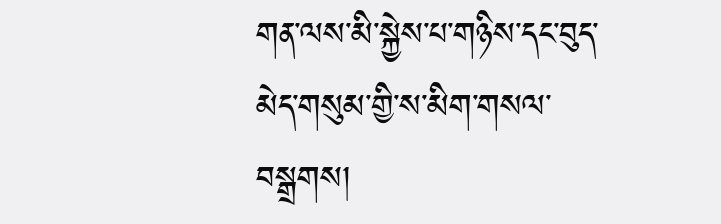གན་ལས་མི་སྐྱེས་པ་གཉིས་དང་བུད་མེད་གསུམ་གྱི་ས་མིག་གསལ་བསྒྲགས།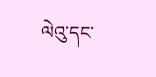ལེའུ་དང་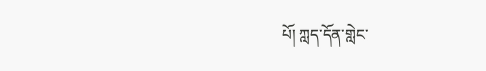པོ། ཀླད་དོན་གླེང་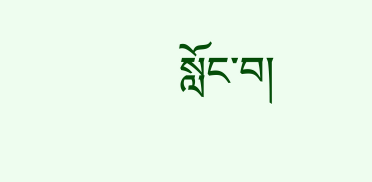སློང་བ།